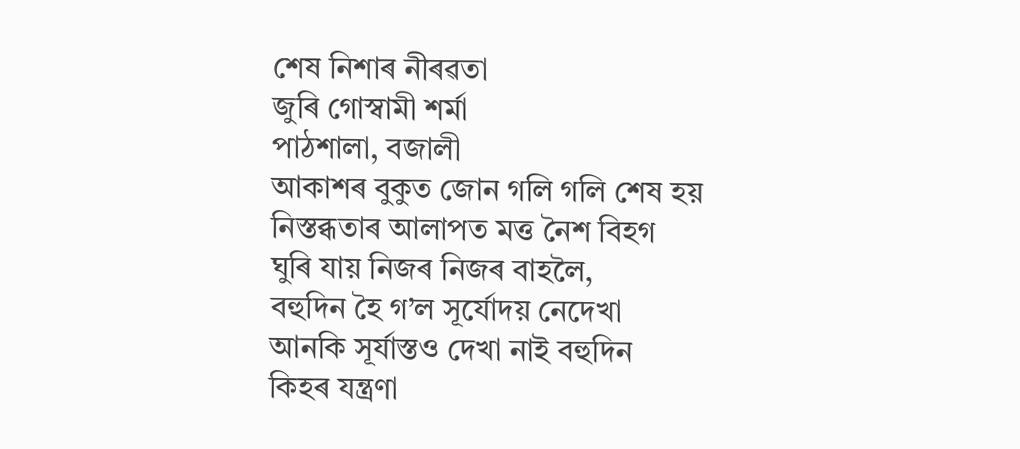শেষ নিশাৰ নীৰৱতা
জুৰি গোস্বামী শৰ্মা
পাঠশালা, বজালী
আকাশৰ বুকুত জোন গলি গলি শেষ হয়
নিস্তব্ধতাৰ আলাপত মত্ত নৈশ বিহগ
ঘুৰি যায় নিজৰ নিজৰ বাহলৈ,
বহুদিন হৈ গ’ল সূৰ্যোদয় নেদেখা
আনকি সূৰ্যাস্তও দেখা নাই বহুদিন
কিহৰ যন্ত্ৰণা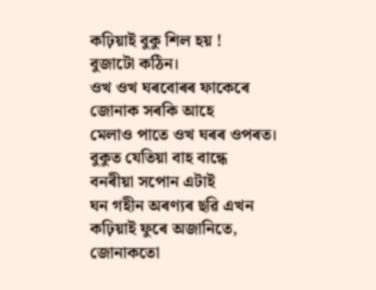কঢ়িয়াই বুকু শিল হয় !
বুজাটো কঠিন।
ওখ ওখ ঘৰবোৰৰ ফাকেৰে
জোনাক সৰকি আহে
মেলাও পাতে ওখ ঘৰৰ ওপৰত।
বুকুত যেতিয়া বাহ বান্ধে
বনৰীয়া সপোন এটাই
ঘন গহীন অৰণ্যৰ ছৱি এখন
কঢ়িয়াই ফুৰে অজানিতে,
জোনাকতো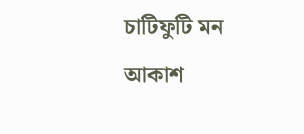চাটিফুটি মন
আকাশ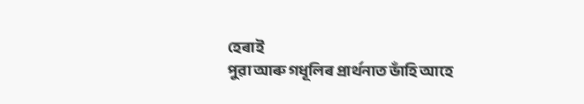হেৰাই
পুৱা আৰু গধূলিৰ প্ৰাৰ্থনাত ভাঁহি আহে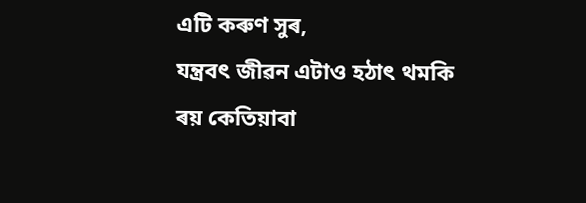এটি কৰুণ সুৰ,
যন্ত্ৰবৎ জীৱন এটাও হঠাৎ থমকি ৰয় কেতিয়াবা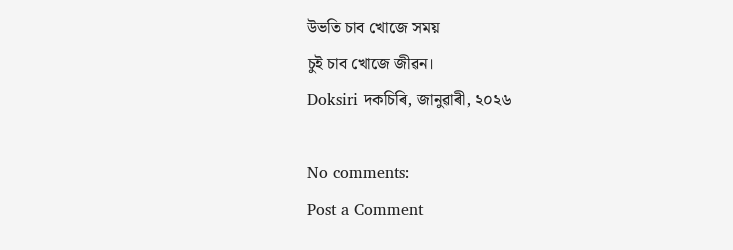উভতি চাব খোজে সময়
চুই চাব খোজে জীৱন।
Doksiri দকচিৰি, জানুৱাৰী, ২০২৬

No comments:
Post a Comment